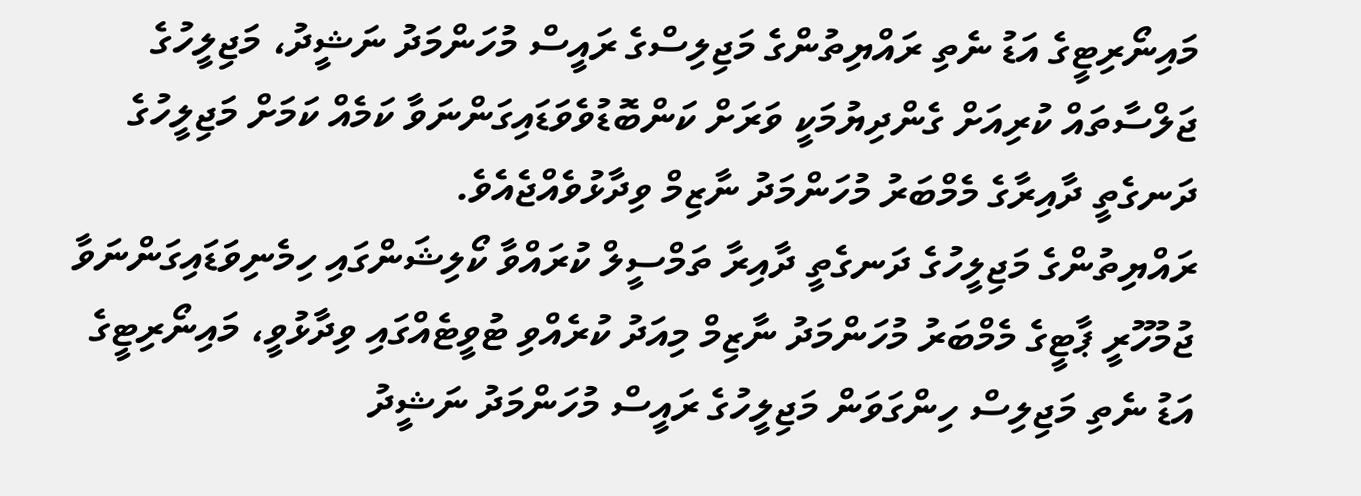މައިނޯރިޓީގެ އަޑު ނެތި ރައްޔިތުންގެ މަޖިލިސްގެ ރައީސް މުހަންމަދު ނަޝީދު، މަޖިލީހުގެ ޖަލްސާތައް ކުރިއަށް ގެންދިޔުމަކީ ވަރަށް ކަންބޮޑުވެވަޑައިގަންނަވާ ކަމެއް ކަމަށް މަޖިލީހުގެ ދަނގެތީ ދާއިރާގެ މެމްބަރު މުހަންމަދު ނާޒިމް ވިދާޅުވެއްޖެއެވެ.
ރައްޔިތުންގެ މަޖިލީހުގެ ދަނގެތީ ދާއިރާ ތަމްސީލް ކުރައްވާ ކޯލިޝަންގައި ހިމެނިވަޑައިގަންނަވާ ޖުމުހޫރީ ޕާޓީގެ މެމްބަރު މުހަންމަދު ނާޒިމް މިއަދު ކުރެއްވި ޓުވީޓެއްގައި ވިދާޅުވީ، މައިނޯރިޓީގެ އަޑު ނެތި މަޖިލިސް ހިންގަވަން މަޖިލީހުގެ ރައީސް މުހަންމަދު ނަޝީދު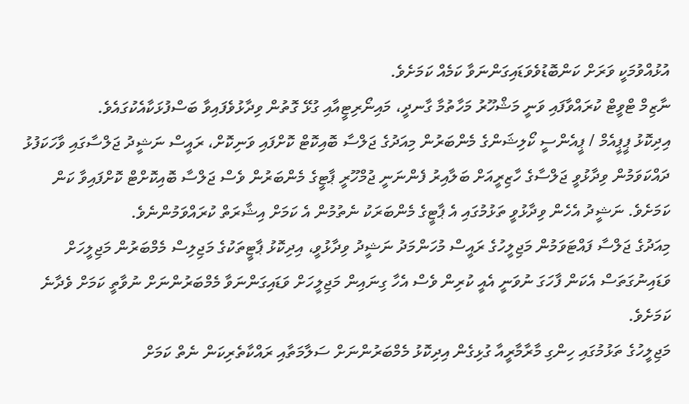އުޅުއްވުމަކީ ވަރަށް ކަންބޮޑުވެވަޑައިގަންނަވާ ކަމެއް ކަމަށެވެ.
ނާޒިމް ޓްވީޓް ކުރައްވާފައި ވަނީ މަޝްހޫރު މަހާތުމާ ގާނދީ، މައިނޯރިޓީއާއި ގުޅޭ ގޮތުން ވިދާޅުވެފައިވާ ބަސްފުޅަކާއެކުގައެވެ.
އިދިކޮޅު ޕީޕީއެމް / ޕީއެންސީ ކޯލިޝަންގެ މެންބަރުން މިއަދުގެ ޖަލްސާ ބޮއިކޮޓް ކޮށްފައި ވަނިކޮށް، ރައީސް ނަޝީދު ޖަލްސާގައި ވާހަކަފުޅު ދައްކަވަމުން ވިދާޅުވީ ޖަލްސާގެ ހާޒިރީއަށް ބަލާއިރު ފެންނަނީ ޖުމްހޫރީ ޕާޓީގެ މެންބަރުން ވެސް ޖަލްސާ ބޮއިކޮށްޓް ކޮށްފައިވާ ކަން ކަމަށެވެ. ނަޝީދު އެހެން ވިދާޅުވީ ތަޅުމުގައި އެ ޕާޓީގެ މެންބަރަކު ނެތުމުން އެ ކަމަށް އިޝާރަތް ކުރައްވަމުންނެވެ.
މިއަދުގެ ޖަލްސާ ފައްޓަވަމުން މަޖިލީހުގެ ރައީސް މުހަންމަދު ނަޝީދު ވިދާޅުވީ، އިދިކޮޅު ޕާޓީތަކުގެ މަޖިލިސް މެމްބަރުން މަޖިލީހަށް ވަޑައިނުގަތަސް އެކަން ފާހަގަ ނުވަނީ އެއީ ކުރިން ވެސް އެހާ ގިނައިން މަޖިލީހަށް ވަޑައިގަންނަވާ މެމްބަރުންނަށް ނުވާތީ ކަމަށް ވެދާނެ ކަމަށެވެ.
މަޖިލީހުގެ ތަޅުމުގައި ހިންގި މާރާމާރީއާ ގުޅިގެން އިދިކޮޅު މެމްބަރުންނަށް ސަލާމަތާއި ރައްކާތެރިކަން ނެތް ކަމަށް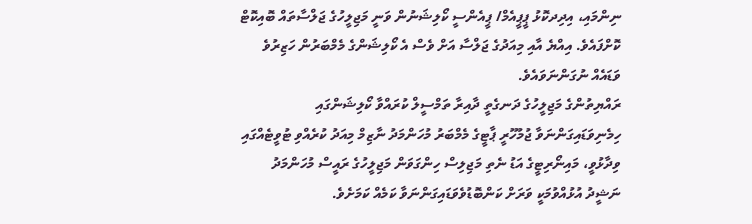ނިންމައި، އިދިދކޮޅު ޕީޕީއެމް/ ޕީއެންސީ ކޯލިޝަނުން ވަނީ މަޖިލީހުގެ ޖަލްސާތައް ބޮއިކޮޓް ކޮށްފައެވެ. އިއްޔެ އާއި މިއަދުގެ ޖަލްސާ އަށް ވެސް އެ ކޯލިޝަންގެ މެމްބަރުން ހަޒިރުވެ ވަޑައެއް ނުގަންނަވައެވެ.
ރައްޔިތުންގެ މަޖިލީހުގެ ދަނގެތީ ދާއިރާ ތަމްސީލް ކުރައްވާ ކޯލިޝަންގައި ހިމެނިވަޑައިގަންނަވާ ޖުމުހޫރީ ޕާޓީގެ މެމްބަރު މުހަންމަދު ނާޒިމް މިއަދު ކުރެއްވި ޓުވީޓެއްގައި ވިދާޅުވީ، މައިނޯރިޓީގެ އަޑު ނެތި މަޖިލިސް ހިންގަވަން މަޖިލީހުގެ ރައީސް މުހަންމަދު ނަޝީދު އުޅުއްވުމަކީ ވަރަށް ކަންބޮޑުވެވަޑައިގަންނަވާ ކަމެއް ކަމަށެވެ.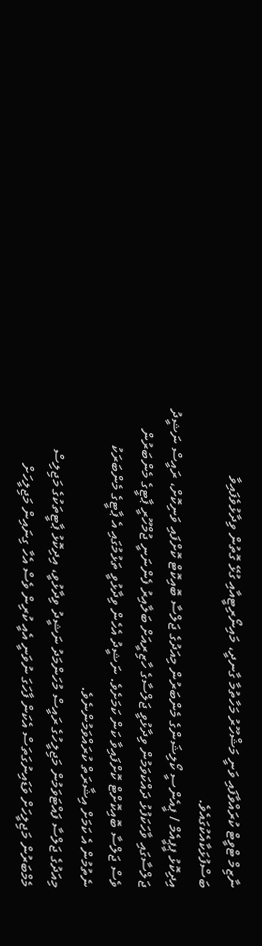ނާޒިމް ޓްވީޓް ކުރައްވާފައި ވަނީ މަޝްހޫރު މަހާތުމާ ގާނދީ، މައިނޯރިޓީއާއި ގުޅޭ ގޮތުން ވިދާޅުވެފައިވާ ބަސްފުޅަކާއެކުގައެވެ.
އިދިކޮޅު ޕީޕީއެމް / ޕީއެންސީ ކޯލިޝަންގެ މެންބަރުން މިއަދުގެ ޖަލްސާ ބޮއިކޮޓް ކޮށްފައި ވަނިކޮށް، ރައީސް ނަޝީދު ޖަލްސާގައި ވާހަކަފުޅު ދައްކަވަމުން ވިދާޅުވީ ޖަލްސާގެ ހާޒިރީއަށް ބަލާއިރު ފެންނަނީ ޖުމްހޫރީ ޕާޓީގެ މެންބަރުން ވެސް ޖަލްސާ ބޮއިކޮށްޓް ކޮށްފައިވާ ކަން ކަމަށެވެ. ނަޝީދު އެހެން ވިދާޅުވީ ތަޅުމުގައި އެ ޕާޓީގެ މެންބަރަކު ނެތުމުން އެ ކަމަށް އިޝާރަތް ކުރައްވަމުންނެވެ.
މިއަދުގެ ޖަލްސާ ފައްޓަވަމުން މަޖިލީހުގެ ރައީސް މުހަންމަދު ނަޝީދު ވިދާޅުވީ، އިދިކޮޅު ޕާޓީތަކުގެ މަޖިލިސް މެމްބަރުން މަޖިލީހަށް ވަޑައިނުގަތަސް އެކަން ފާހަގަ ނުވަނީ އެއީ ކުރިން ވެސް އެހާ ގިނައިން މަޖިލީހަށް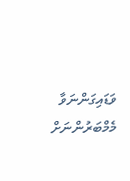ވަޑައިގަންނަވާ މެމްބަރުންނަށް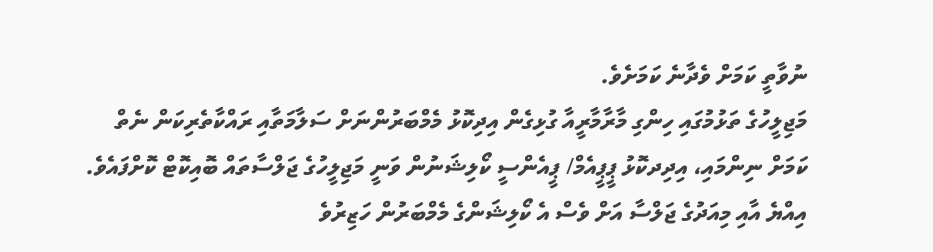ނުވާތީ ކަމަށް ވެދާނެ ކަމަށެވެ.
މަޖިލީހުގެ ތަޅުމުގައި ހިންގި މާރާމާރީއާ ގުޅިގެން އިދިކޮޅު މެމްބަރުންނަށް ސަލާމަތާއި ރައްކާތެރިކަން ނެތް ކަމަށް ނިންމައި، އިދިދކޮޅު ޕީޕީއެމް/ ޕީއެންސީ ކޯލިޝަނުން ވަނީ މަޖިލީހުގެ ޖަލްސާތައް ބޮއިކޮޓް ކޮށްފައެވެ. އިއްޔެ އާއި މިއަދުގެ ޖަލްސާ އަށް ވެސް އެ ކޯލިޝަންގެ މެމްބަރުން ހަޒިރުވެ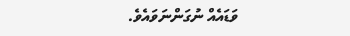ވަޑައެއް ނުގަންނަވައެވެ.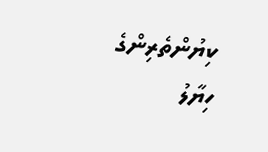ކިޔުންތެރިންގެ ހިޔާލު